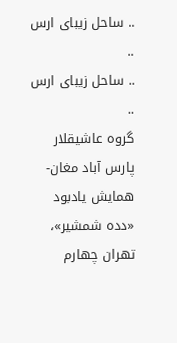.. ساحل زیبای ارس ..
.. ساحل زیبای ارس ..
گروه عاشیقلار پارس آباد مغان-همایش یادبود «دده شمشیر»، تهران چهارم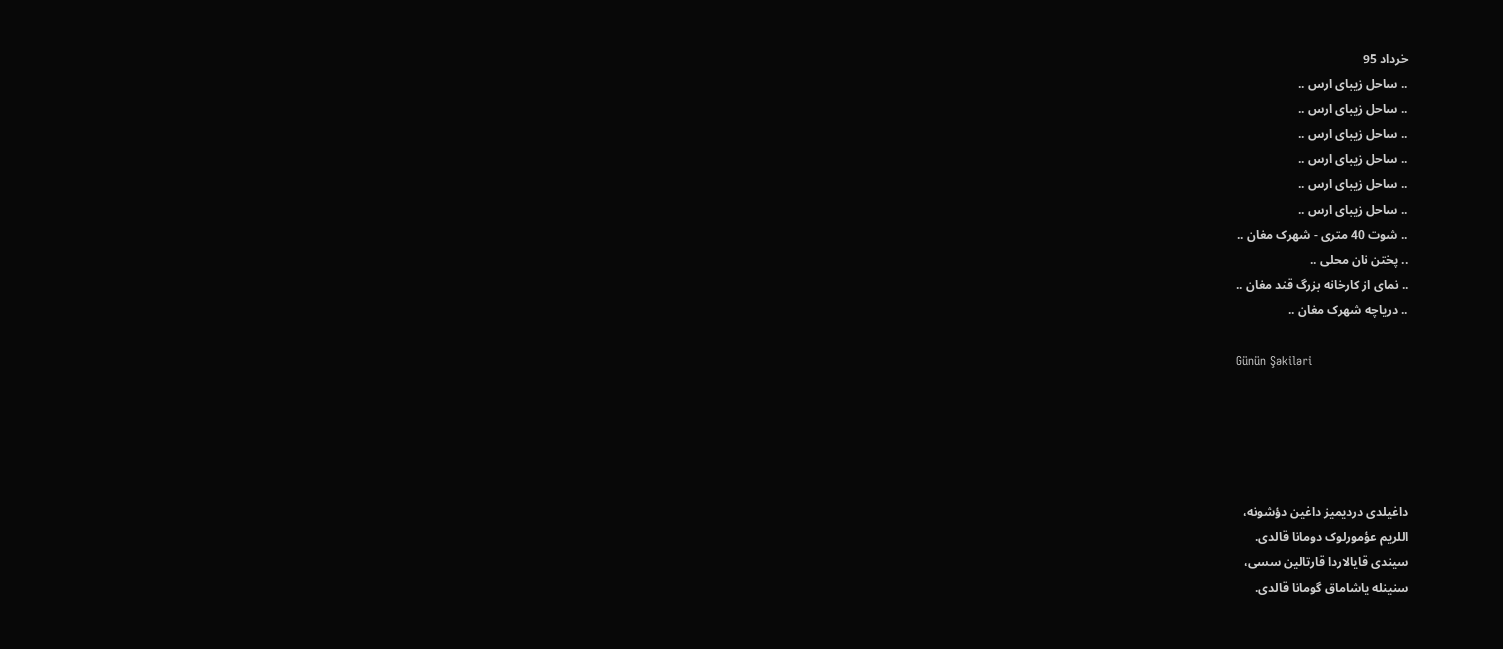خرداد 95
.. ساحل زیبای ارس ..
.. ساحل زیبای ارس ..
.. ساحل زیبای ارس ..
.. ساحل زیبای ارس ..
.. ساحل زیبای ارس ..
.. ساحل زیبای ارس ..
.. شوت 40 متری - شهرک مغان ..
.. پختن نان محلی ..
.. نمای از کارخانه بزرگ قند مغان ..
.. دریاچه شهرک مغان ..

Günün Şəkiləri





داغیلدی دردیمیز داغین دؤشونه،
اللریم عؤمورلوک دومانا قالدی.
سیندی قایالاردا قارتالین سسی،
سنینله یاشاماق گومانا قالدی.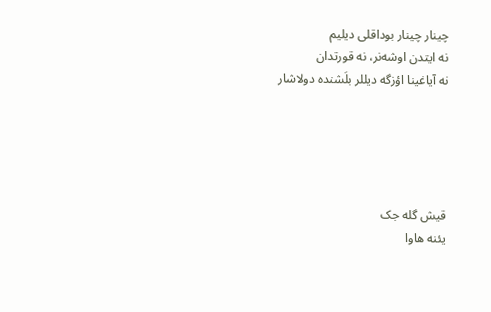چینار چینار بوداقلی دیلیم
نه ایتدن اوشه‌نر، نه قورتدان
نه آیاغینا اؤزگه دیللر بلَشنده دولاشار





قیش گله جک
یئنه هاوا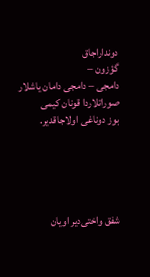دونداراجاق
گؤزون –
دامجی – دامجی دامان یاشلار
صوراتلاردا قونان کیمی
بوز دوناغی اولاجاقدیر.





شفق واختی‌دیر اویان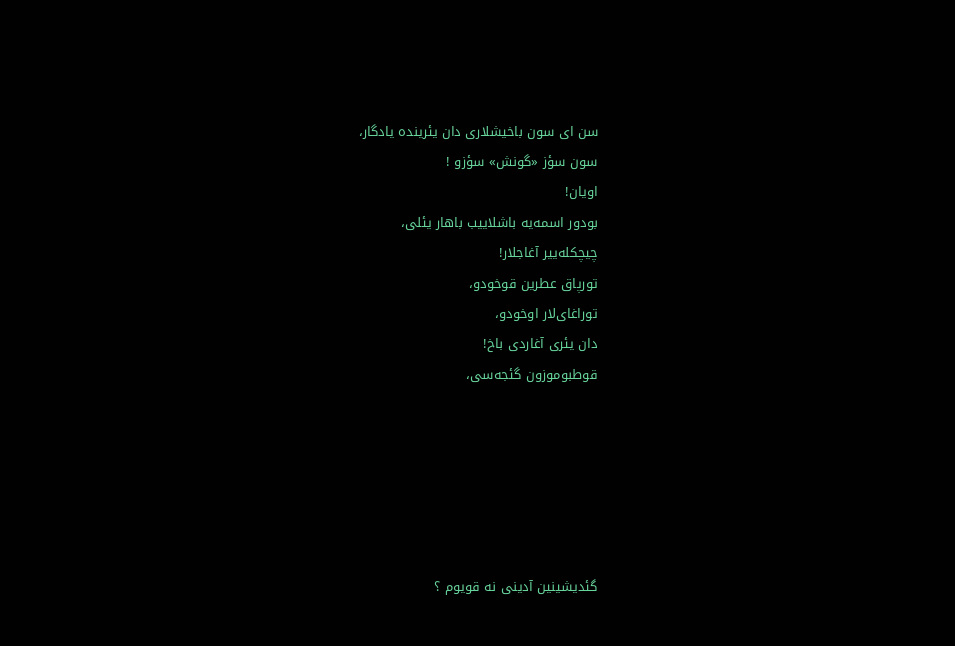سن ای سون باخیشلاری دان یئرینده یادگار،
سون سؤز «گونش» سؤزو !
اویان!
بودور اسمه‌یه باشلاییب باهار یئلی،
چیچکله‌ییر آغاجلار!
تورپاق عطرین قوخودو،
توراغای‌لار اوخودو،
دان یئری آغاردی باخ!
قوطبوموزون گئجه‌سی،






گئدیشینین آدینی نه قویوم ؟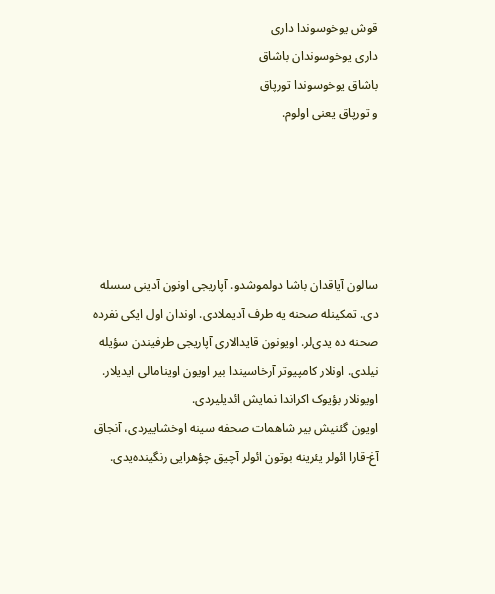قوش یوخوسوندا داری
داری یوخوسوندان باشاق
باشاق یوخوسوندا تورپاق
و تورپاق یعنی اولوم.





سالون آیاقدان باشا دولموشدو. آپاریجی اونون آدینی سسله دی. تمکینله صحنه یه طرف آدیملادی. اوندان اول ایکی نفرده صحنه ده یدی‌لر. اویونون قایدالاری آپاریجی طرفیندن سؤیله نیلدی. اونلار کامپیوتر آرخاسیندا بیر اویون اوینامالی ایدیلار. اویونلار بؤیوک اکراندا نمایش ائدیلیردی.
اویون گئنیش بیر شاهمات صحفه سینه اوخشاییردی، آنجاق آغ-قارا ائولر یئرینه بوتون ائولر آچیق چؤهرایی رنگینده‌یدی.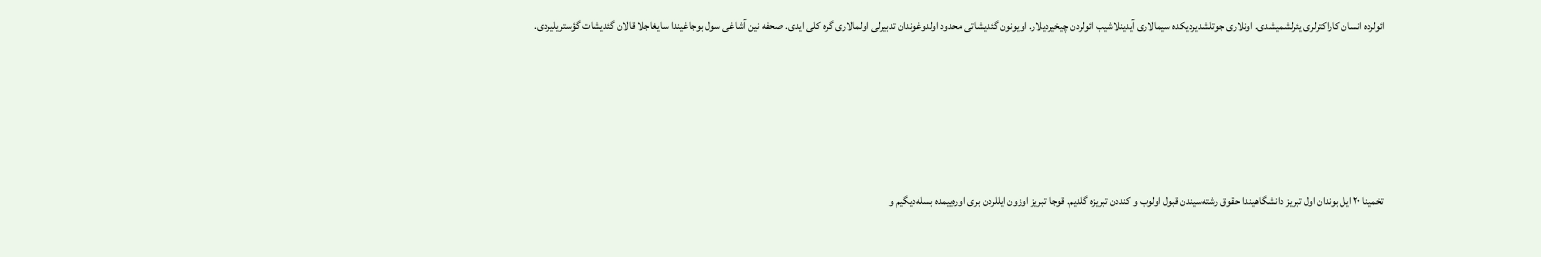ائولرده انسان کاراکترلری یئرلشمیشدی. اونلاری جوتلشدیردیکده سیمالاری آیدینلاشیب ائولردن چیخیردیلار. اویونون گئدیشاتی محدود اولدوغوندان تدبیرلی اولمالاری گره کلی ایدی. صحفه نین آشاغی سول بوجاغیندا سایغاجلا قالان گئدیشات گؤستریلیردی.





تخمینا ۲۰ ایل بوندان اول تبریز دانشگاهیندا حقوق رشته‌سیندن قبول اولوب و کنددن تبریزه گلدیم. قوجا تبریز اوزون ایللردن بری اوره‌ییمده بسله‌دیگیم و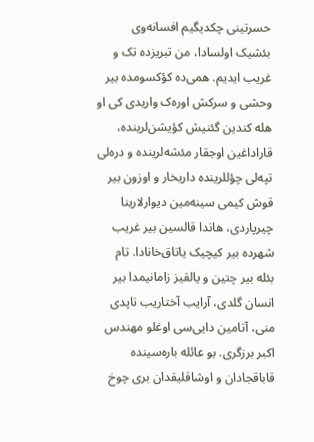حسرتینی چکدیگیم افسانه‌وی بئشیک اولسادا، من تبریزده تک و غریب ایدیم. همی‌ده کؤکسومده بیر وحشی و سرکش اوره‌ک واریدی کی او هله کندین گئنیش کؤیشن‌لرینده، قاراداغین اوجقار مئشه‌لرینده و دره‌لی تپه‌لی چؤللرینده داریخار و اوزون بیر قوش کیمی سینه‌مین دیوارلارینا چیرپاردی، هاندا قالسین بیر غریب شهرده بیر کیچیک یاتاق‌خانادا. تام بئله بیر چتین و یالقیز زامانیمدا بیر انسان گلدی، آرایب آختاریب تاپدی منی، آتامین دایی‌سی اوغلو مهندس اکبر برزگری. بو عائله باره‌سینده قاباقجادان و اوشاقلیقدان بری چوخ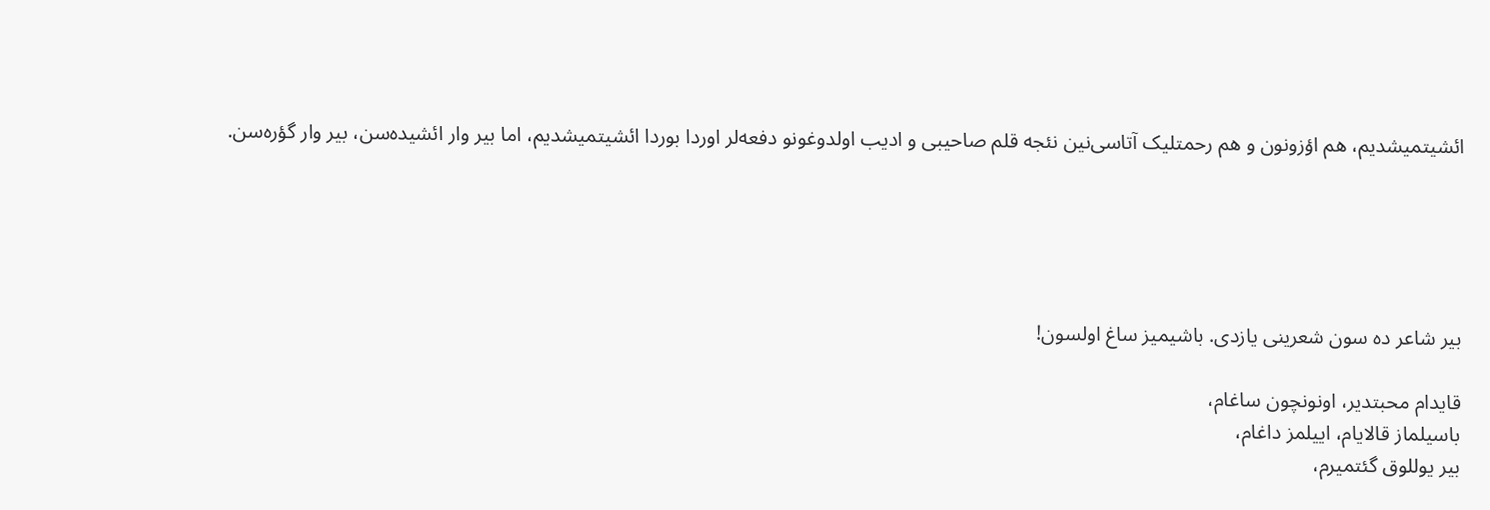ائشیتمیشدیم، هم اؤزونون و هم رحمتلیک آتاسی‌نین نئجه قلم صاحیبی و ادیب اولدوغونو دفعه‌لر اوردا بوردا ائشیتمیشدیم، اما بیر وار ائشیده‌سن، بیر وار گؤره‌سن.





بیر شاعر ده سون شعرینی یازدی. باشیمیز ساغ اولسون!

قایدام محبتدیر، اونونچون ساغام،
باسیلماز قالایام، اییلمز داغام،
بیر یوللوق گئتمیرم،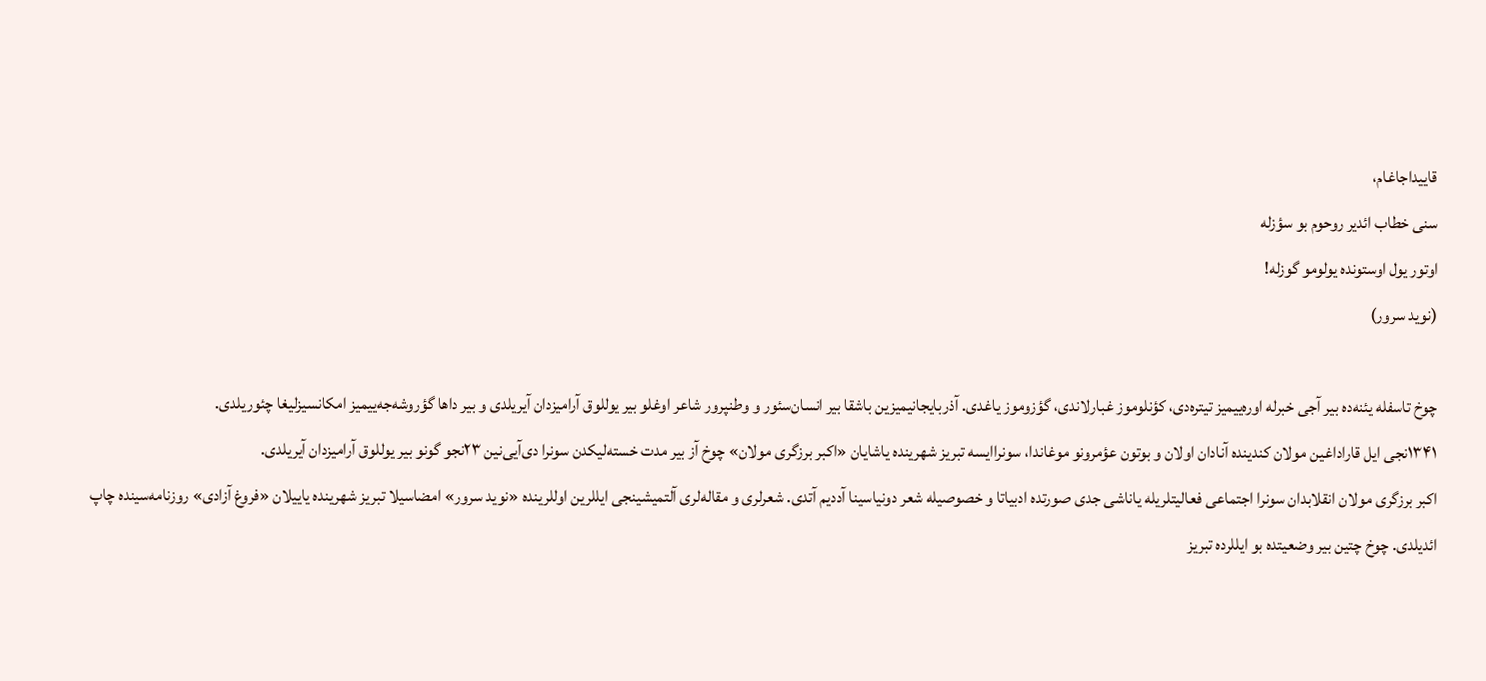قاییداجاغام،
سنی خطاب ائدیر روحوم بو سؤزله
اوتور یول اوستونده یولومو گوزله!
(نوید سرور)

چوخ تاسفله یئنه‌ده بیر آجی خبرله اوره‌ییمیز تیتره‌دی، کؤنلوموز غبارلاندی، گؤزوموز یاغدی. آذربایجانیمیزین باشقا بیر انسان‌سئور و وطنپرور شاعر اوغلو بیر یوللوق آرامیزدان آیریلدی و بیر داها گؤروشه‌جه‌ییمیز امکانسیزلیغا چئوریلدی.
۱۳۴۱نجی ایل قاراداغین مولان کندینده آنادان اولان و بوتون عؤمرونو موغاندا، سونراایسه تبریز شهرینده یاشایان «اکبر برزگری مولان» چوخ آز بیر مدت خسته‌لیکدن سونرا دی‌آیی‌نین ۲۳نجو گونو بیر یوللوق آرامیزدان آیریلدی.
اکبر برزگری مولان انقلابدان سونرا اجتماعی فعالیتلریله یاناشی جدی صورتده ادبیاتا و خصوصیله شعر دونیاسینا آددیم آتدی. شعرلری و مقاله‌لری آلتمیشینجی ایللرین اوللرینده «نوید سرور» امضاسیلا تبریز شهرینده یاییلان «فروغ آزادی» روزنامه‌سینده چاپ ائدیلدی. چوخ چتین بیر وضعیتده بو ایللرده تبریز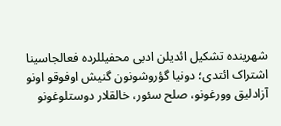شهرینده تشکیل ائدیلن ادبی محفیللرده فعالجاسینا اشتراک ائتدی؛ دونیا گؤروشونون گنیش اوفوقو اونو آزادلیق وورغونو، صلح سئور، خالقلار دوستلوغونو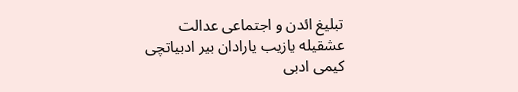تبلیغ ائدن و اجتماعی عدالت عشقیله یازیب یارادان بیر ادبیاتچی کیمی ادبی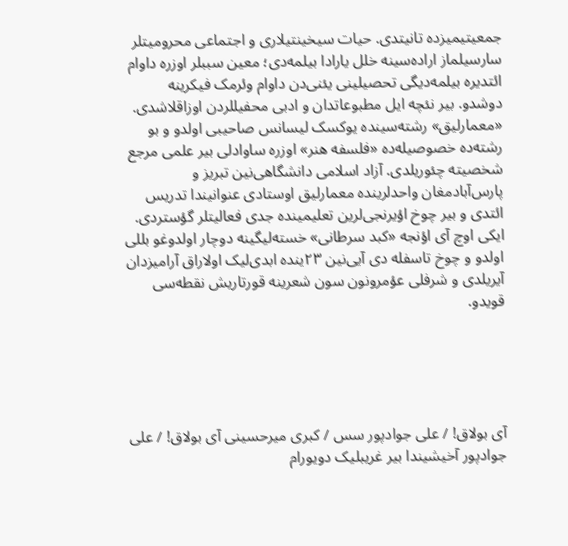جمعیتیمیزده تانیتدی. حیات سیخینتیلاری و اجتماعی محرومیتلر سارسیلماز اراده‌سینه خلل یارادا بیلمه‌دی؛ معین سببلر اوزره داوام ائتدیره بیلمه‌دیگی تحصیلینی یئنی‌دن داوام وئرمک فیکرینه دوشدو. بیر نئچه ایل مطبوعاتدان و ادبی محفیللردن اوزاقلاشدی. «معمارلیق» رشته‌سینده یوکسک لیسانس صاحیبی اولدو و بو رشته‌ده خصوصیله‌ده «فلسفه هنر» اوزره ساوادلی بیر علمی مرجع شخصیته چئوریلدی. آزاد اسلامی دانشگاهی‌نین تبریز و پارس‌آبادمغان واحدلرینده معمارلیق اوستادی عنوانیندا تدریس ائتدی و بیر چوخ اؤیرنجی‌لرین تعلیمینده جدی فعالیتلر گؤستردی. ایکی اوچ آی اؤنجه «کبد سرطانی» خسته‌لیگینه دوچار اولدوغو بللی اولدو و چوخ تاسفله دی آیی‌نین ۲۳ینده ابدی‌لیک اولاراق آرامیزدان آیریلدی و شرفلی عؤمرونون سون شعرینه قورتاریش نقطه‌سی قویدو.





آی بولاق! / علی جوادپور سس / کبری میرحسینی آی بولاق! / علی جوادپور آخیشیندا بیر غریبلیک دویورام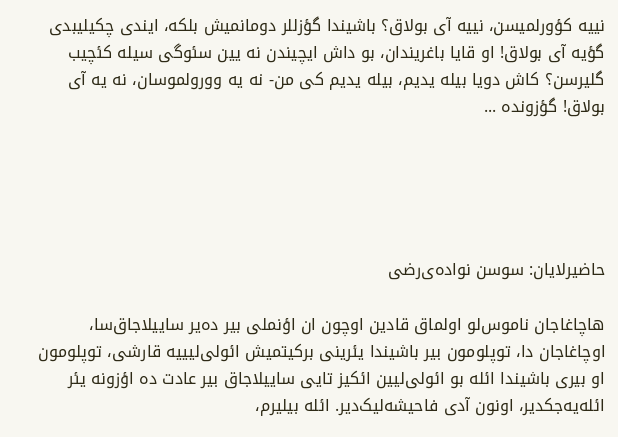نییه کؤورلمیسن، نییه آی بولاق؟ باشیندا گؤزللر دومانمیش بلکه، ایندی چکیلیبدی گؤیه آی بولاق! او قایا باغریندان، بو داش ایچیندن نه یین سئوگی سیله کئچیب گلیرسن؟ کاش دویا بیله یدیم، بیله یدیم کی من- نه یه وورولموسان، نه یه آی بولاق! گؤزونده ...





حاضیرلایان: سوسن نواده‌ی‌رضی

هاچاغاجان ناموس‌لو اولماق قادین اوچون ان اؤنملی بیر ده‌یر ساییلاجاق‌سا، اوچاغاجان دا، توپلومون بیر باشیندا یئرینی برکیتمیش ائولی‌لیییه قارشی، توپلومون او بیری باشیندا ائله بو ائولی‌لیین ائکیز تایی ساییلاجاق بیر عادت ده اؤزونه یئر ائله‌‌یه‌جکدیر، اونون آدی فاحیشه‌لیک‌دیر. ائله بیلیرم،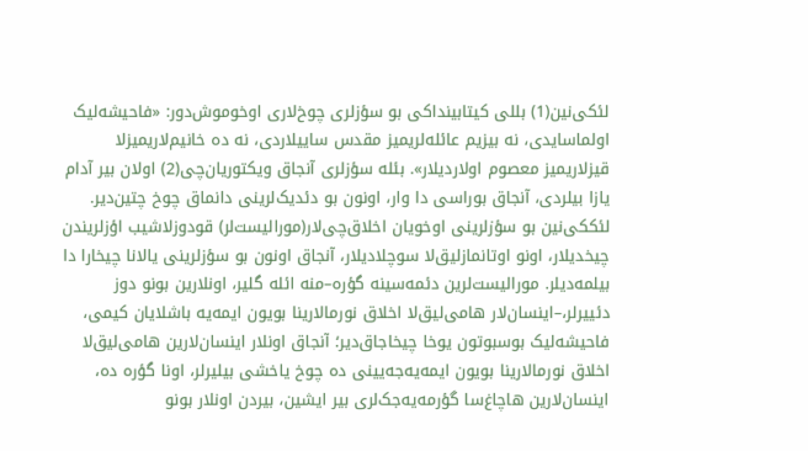لئکی‌نین(1) بللی کیتابینداکی بو سؤزلری چوخ‌لاری اوخوموش‌دور: «فاحیشه‌لیک اولماسایدی، نه بیزیم عائله‌لریمیز مقدس ساییلاردی، نه ده خانیم‌لاریمیزلا قیزلاریمیز معصوم اولاردیلار». بئله سؤزلری آنجاق ویکتوریان‌چی(2) اولان بیر آدام یازا بیلردی، آنجاق بوراسی دا وار، اونون بو دئدیک‌لرینی دانماق چوخ چتین‌دیر. لئککی‌نین بو سؤزلرینی اوخویان اخلاق‌چی‌لار(مورالیست‌لر) قودوزلاشیب اؤزلریندن چیخدیلار، اونو اوتانمازلیق‌لا سوچلادیلار، آنجاق اونون بو سؤزلرینی یالانا چیخارا دا بیلمه‌دیلر. مورالیست‌لرین دئمه‌سینه گؤره–منه ائله گلیر، اونلارین بونو دوز دئییرلر،–اینسان‌لار هامی‌لیق‌لا اخلاق نورمالارینا بویون ایمه‌یه باشلایان کیمی، فاحیشه‌لیک بوسبوتون یوخا چیخاجاق‌دیر؛ آنجاق اونلار اینسان‌لارین هامی‌لیق‌لا اخلاق نورمالارینا بویون ایمه‌یه‌جه‌یینی ده چوخ یاخشی بیلیرلر، اونا گؤره ده، اینسان‌لارین هاچاغ‌سا گؤرمه‌یه‌جک‌لری بیر ایشین، بیردن اونلار بونو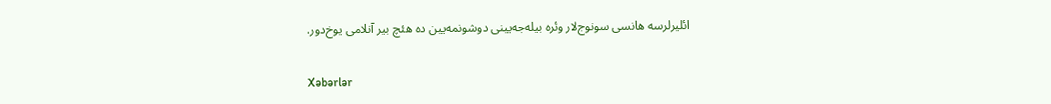ائلیرلرسه هانسی سونوج‌لار وئره بیله‌جه‌یینی دوشونمه‌یین ده هئچ بیر آنلامی یوخ‌دور.

Xəbərlər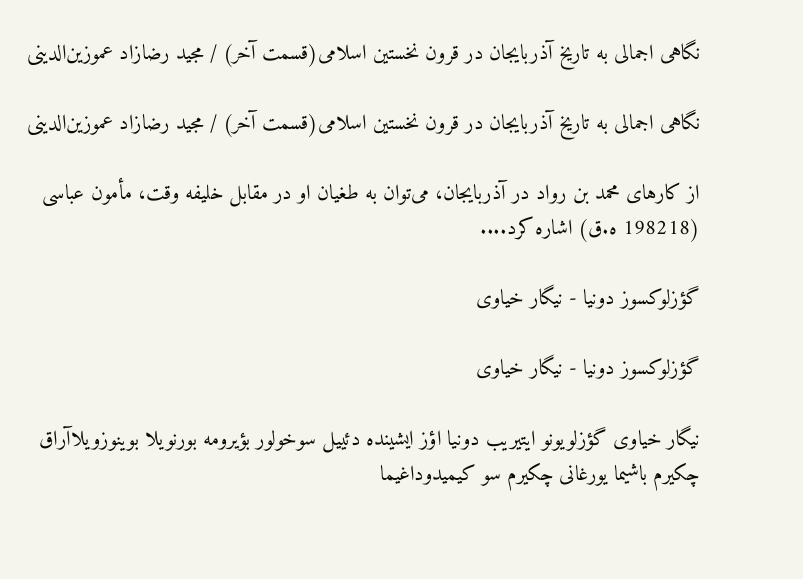نگاهی اجمالی به تاریخ آذربایجان در قرون نخستین اسلامی‌(قسمت آخر) / مجید رضازاد عموزین‌الدینی

نگاهی اجمالی به تاریخ آذربایجان در قرون نخستین اسلامی‌(قسمت آخر) / مجید رضازاد عموزین‌الدینی

از كارهاى محمد بن رواد در آذربايجان، می‌توان به طغيان او در مقابل خليفه وقت، مأمون عباسى (198218 ه.ق) اشاره كرد....

گؤزلوکسوز دونیا - نیگار خیاوی

گؤزلوکسوز دونیا - نیگار خیاوی

نیگار خیاوی گؤزلویونو ایتیریب دونیا اؤز ایشینده دئییل سوخولور بؤیرومه بورنویلا بوینوزویلاآراق چکیرم باشیما یورغانی چکیرم سو کیمیدوداغیما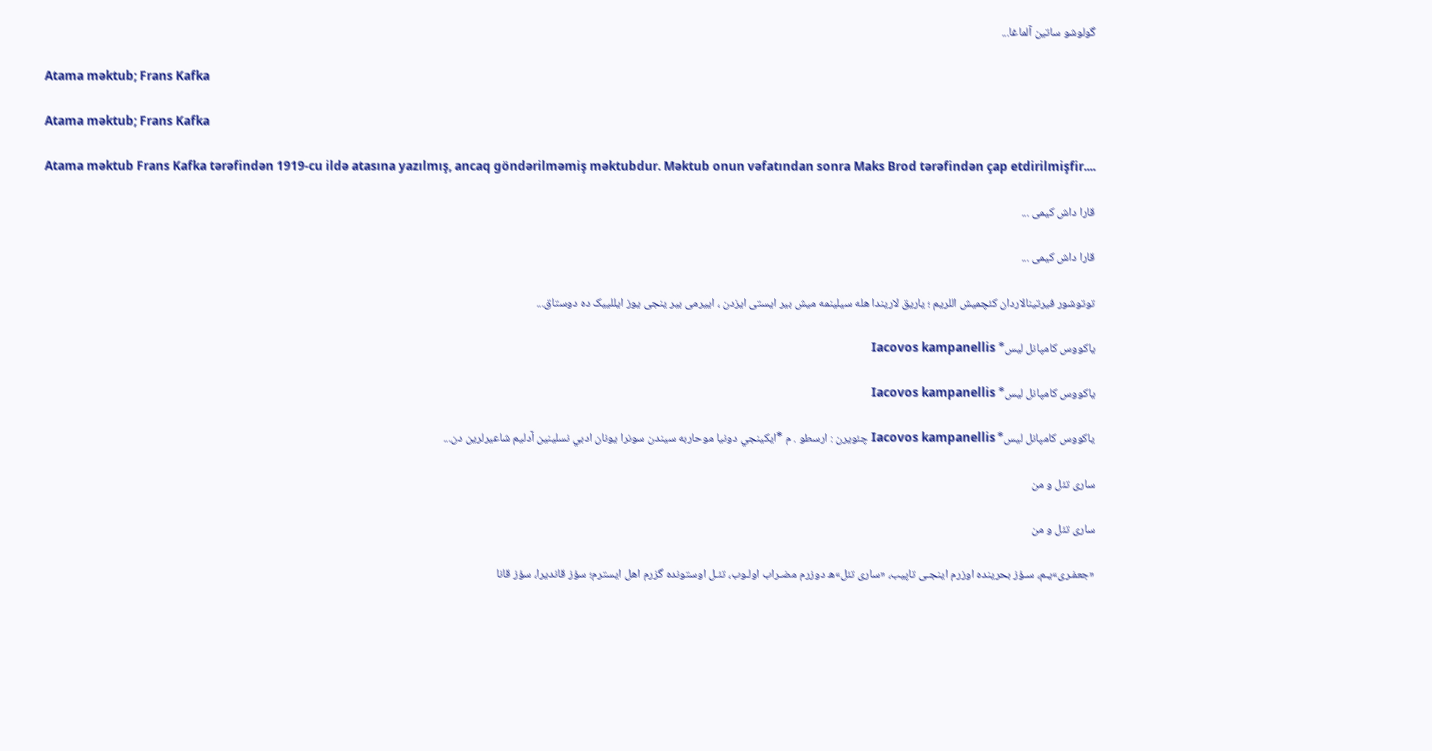گولوشو ساتین آلماغا...

Atama məktub; Frans Kafka

Atama məktub; Frans Kafka

Atama məktub Frans Kafka tərəfindən 1919-cu ildə atasına yazılmış, ancaq göndərilməmiş məktubdur. Məktub onun vəfatından sonra Maks Brod tərəfindən çap etdirilmişfir....

قارا داش کیمی ...

قارا داش کیمی ...

توتوشور فیرتینالاردان کئچمیش اللریم ؛ یاریق لاریندا هله سیلینمه میش بیر ایستی ایزدن ، اییرمی بیر ینجی یوز ایللییک ده دوستاق...

ياكووس كامپانل ليس* Iacovos kampanellis

ياكووس كامپانل ليس* Iacovos kampanellis

ياكووس كامپانل ليس* Iacovos kampanellis چئويرن : ارسطو . م *ايكينجي دونيا موحاربه سيندن سونرا يونان ادبي نسلينين آدليم شاعيرلرين دن...

ساری تئل و من

ساری تئل و من

«جعفـری»یـم، سـؤز بحرینده اوزرم اینجـی تاپیب، «ساری تئل»ه دوزرم مضـراب اولـوب، تئـل اوستونده گزرم اهل ایسترم؛ سؤز قاندیرا، سؤز قانا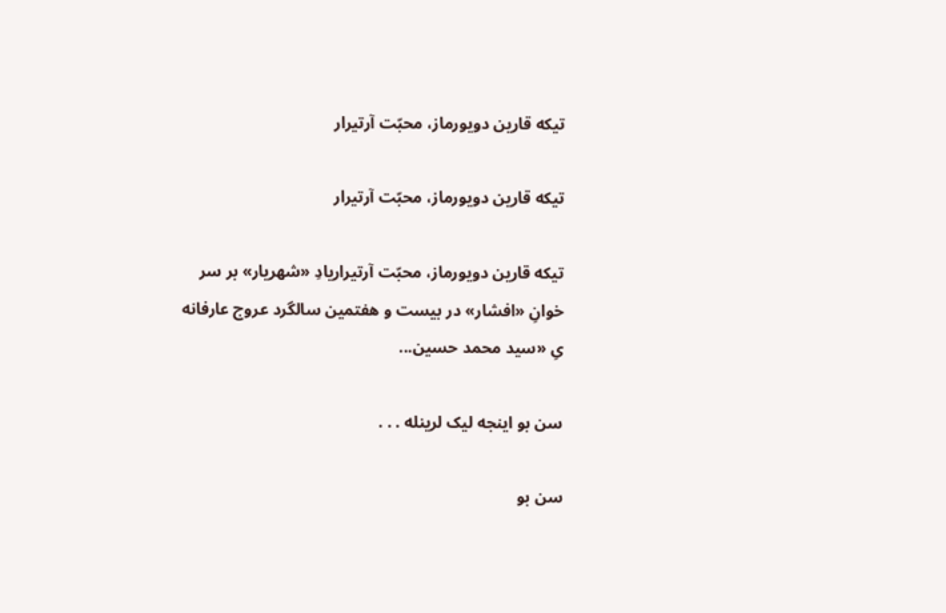تیکه قارین دویورماز، محبّت آرتیرار

تیکه قارین دویورماز، محبّت آرتیرار

تیکه قارین دویورماز، محبّت آرتیراریادِ «شهریار» بر سر خوانِ «افشار» در بیست و هفتمین سالگرد عروج عارفانه یِ «سید محمد حسین...

سن بو اینجه لیک لرینله . . .

سن بو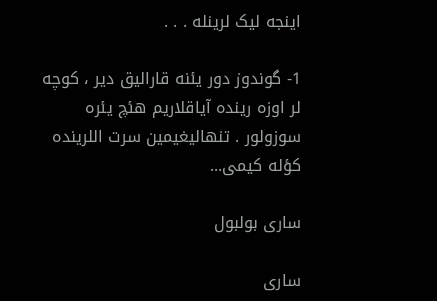اینجه لیک لرینله . . .

1- گوندوز دور یئنه قارالیق دیر ، کوچه لر اوزه رینده آیاقلاریم هئچ یئره سوزولور . تنهالیغیمین سرت اللرینده کؤله کیمی...

ساری بولبول

ساری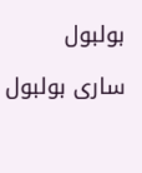بولبول

ساری بولبول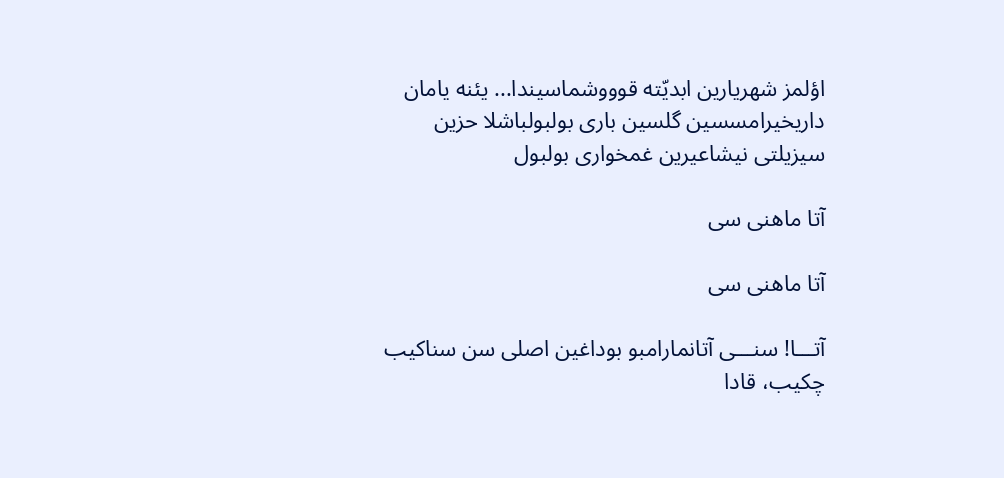اؤلمز شهریارین ابدیّته قوووشماسیندا... یئنه یامان داریخیرامسسین گلسین باری بولبولباشلا حزین سیزیلتی نیشاعیرین غمخواری بولبول

آتا ماهنی سی

آتا ماهنی سی

آتـــا! سنـــی آتانمارامبو بوداغین اصلی سن سناکیب چکيب، قادا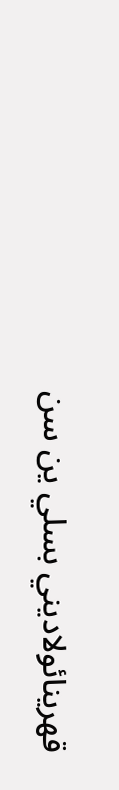قهرينائولاديني بسلي ين سن